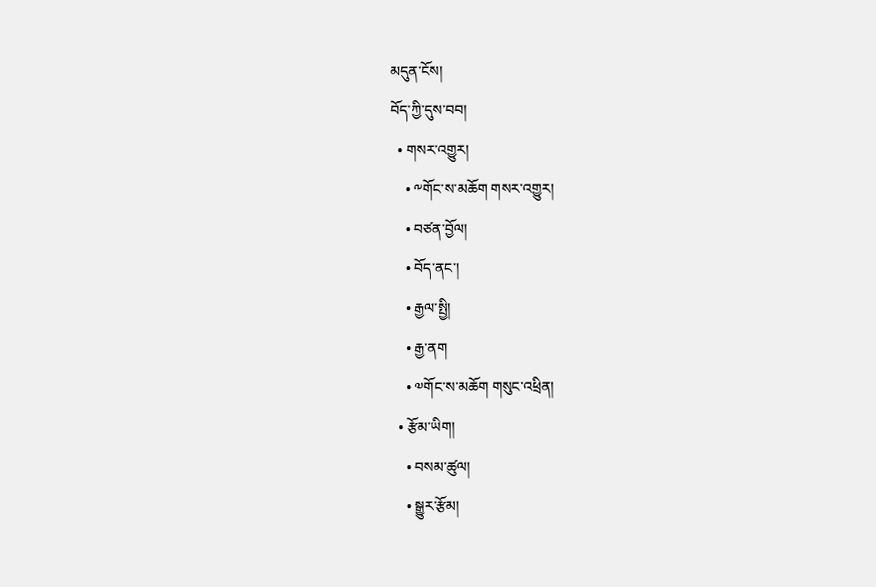མདུན་ངོས།
བོད་ཀྱི་དུས་བབ།
  • གསར་འགྱུར།
    • ༸གོང་ས་མཆོག གསར་འགྱུར།
    • བཙན་བྱོལ།
    • བོད་ནང་།
    • རྒྱལ་སྤྱི།
    • རྒྱ་ནག
    • ༧གོང་ས་མཆོག གསུང་འཕྲིན།
  • རྩོམ་ཡིག།
    • བསམ་ཚུལ།
    • སྒྱུར་རྩོམ།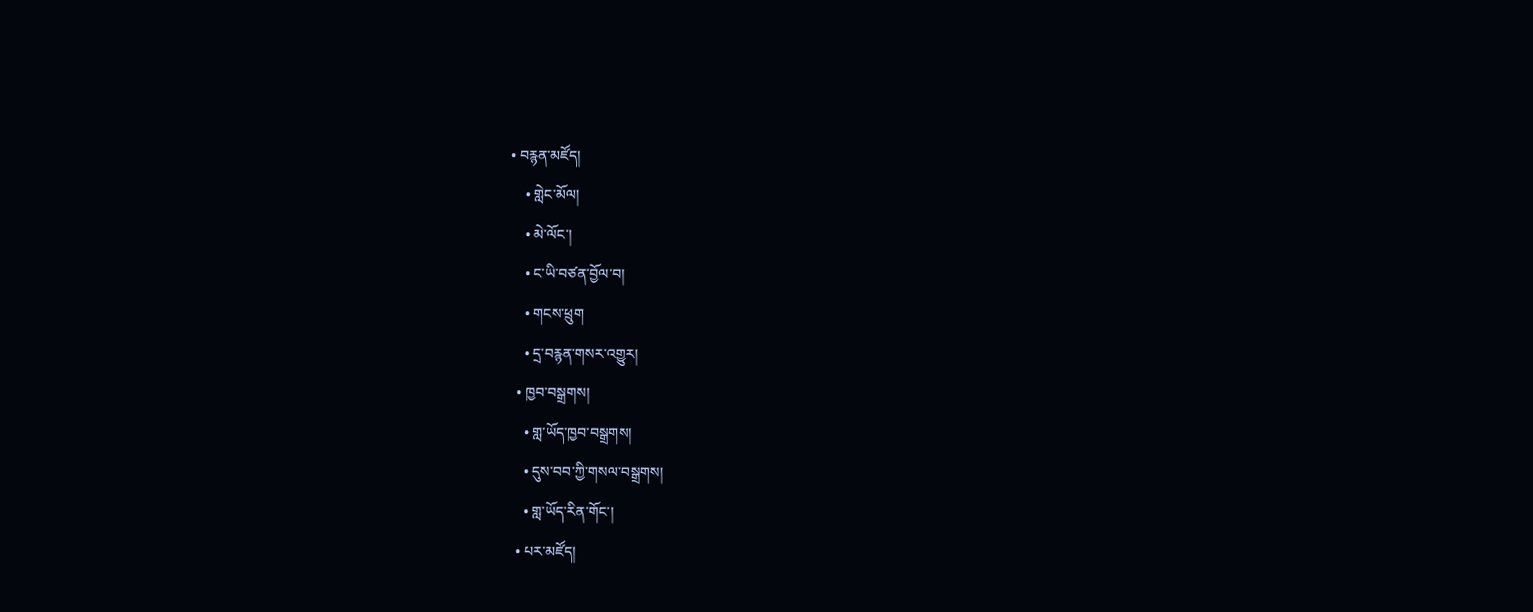• བརྙན་མཛོད།
    • གླེང་མོལ།
    • མེ་ལོང་།
    • ང་ཡི་བཙན་བྱོལ་བ།
    • གངས་ཕྲུག
    • དྲ་བརྙན་གསར་འགྱུར།
  • ཁྱབ་བསྒྲགས།
    • གླ་ཡོད་ཁྱབ་བསྒྲགས།
    • དུས་བབ་ཀྱི་གསལ་བསྒྲགས།
    • གླ་ཡོད་རིན་གོང་།
  • པར་མཛོད།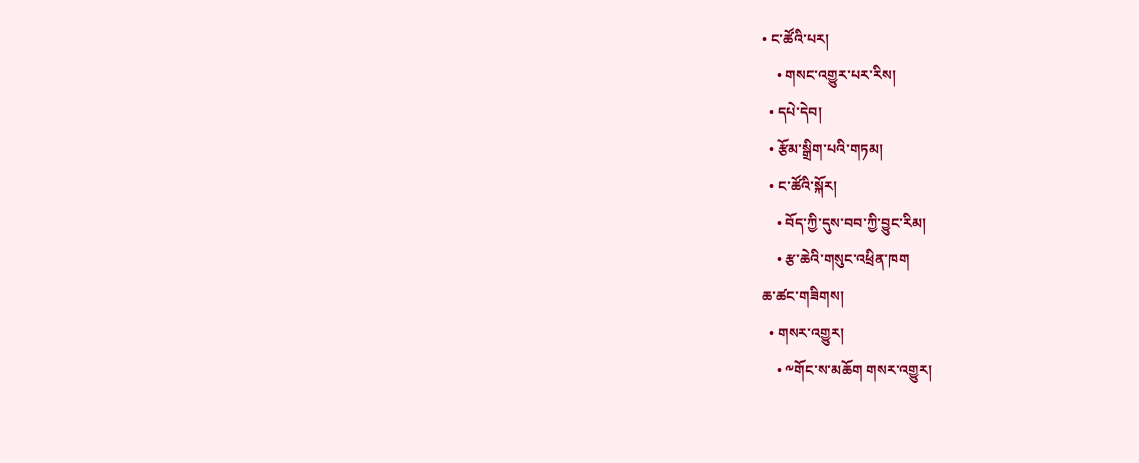• ང་ཚོའི་པར།
    • གསང་འགྱུར་པར་རིས།
  • དཔེ་དེབ།
  • རྩོམ་སྒྲིག་པའི་གཏམ།
  • ང་ཚོའི་སྐོར།
    • བོད་ཀྱི་དུས་བབ་ཀྱི་བྱུང་རིམ།
    • རྩ་ཆེའི་གསུང་འཕྲིན་ཁག
ཆ་ཚང་གཟིགས།
  • གསར་འགྱུར།
    • ༸གོང་ས་མཆོག གསར་འགྱུར།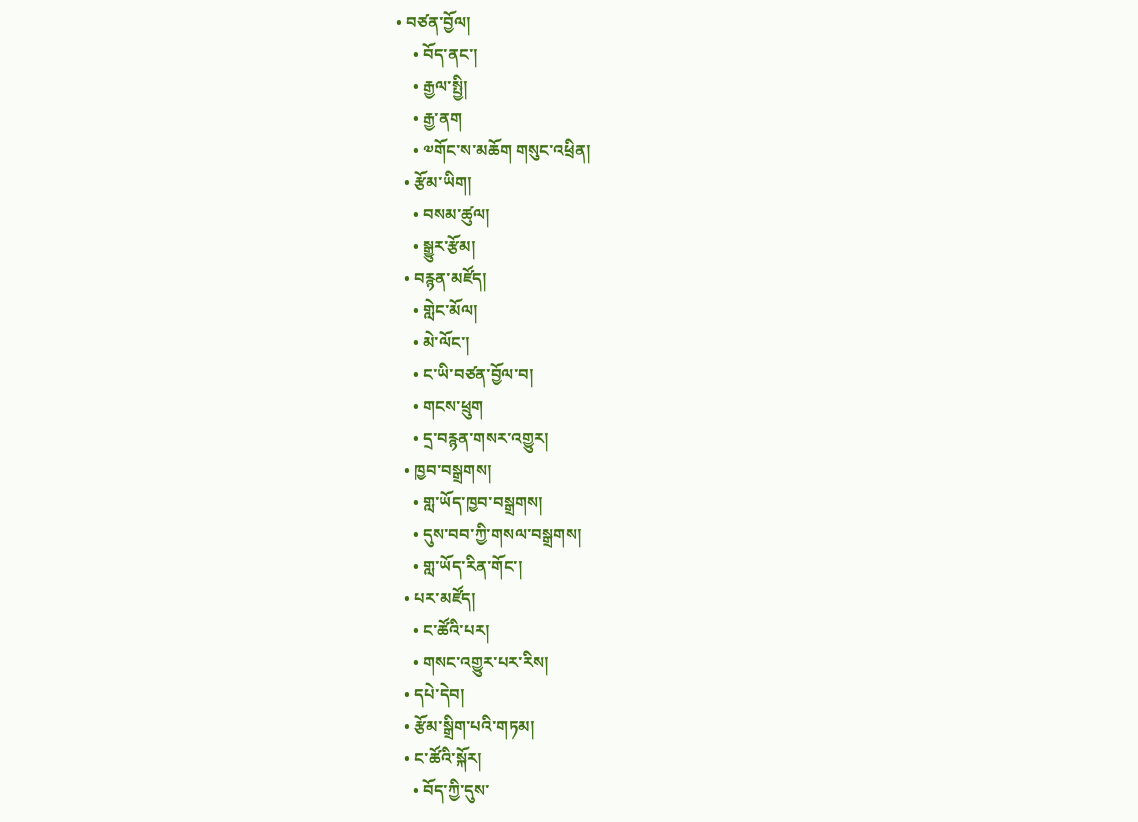• བཙན་བྱོལ།
    • བོད་ནང་།
    • རྒྱལ་སྤྱི།
    • རྒྱ་ནག
    • ༧གོང་ས་མཆོག གསུང་འཕྲིན།
  • རྩོམ་ཡིག།
    • བསམ་ཚུལ།
    • སྒྱུར་རྩོམ།
  • བརྙན་མཛོད།
    • གླེང་མོལ།
    • མེ་ལོང་།
    • ང་ཡི་བཙན་བྱོལ་བ།
    • གངས་ཕྲུག
    • དྲ་བརྙན་གསར་འགྱུར།
  • ཁྱབ་བསྒྲགས།
    • གླ་ཡོད་ཁྱབ་བསྒྲགས།
    • དུས་བབ་ཀྱི་གསལ་བསྒྲགས།
    • གླ་ཡོད་རིན་གོང་།
  • པར་མཛོད།
    • ང་ཚོའི་པར།
    • གསང་འགྱུར་པར་རིས།
  • དཔེ་དེབ།
  • རྩོམ་སྒྲིག་པའི་གཏམ།
  • ང་ཚོའི་སྐོར།
    • བོད་ཀྱི་དུས་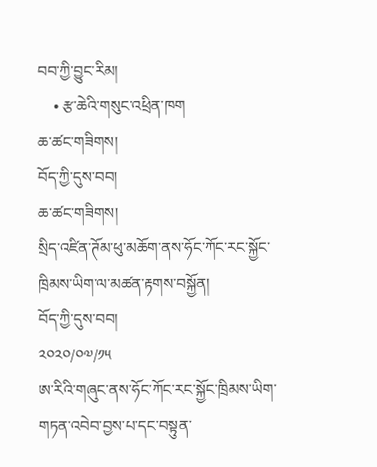བབ་ཀྱི་བྱུང་རིམ།
    • རྩ་ཆེའི་གསུང་འཕྲིན་ཁག
ཆ་ཚང་གཟིགས།
བོད་ཀྱི་དུས་བབ།
ཆ་ཚང་གཟིགས།
སྲིད་འཛིན་ཊོམ་ཕུ་མཆོག་ནས་ཧོང་ཀོང་རང་སྐྱོང་ཁྲིམས་ཡིག་ལ་མཚན་རྟགས་བསྐྱོན།
བོད་ཀྱི་དུས་བབ།
༢༠༢༠/༠༧/༡༥
ཨ་རིའི་གཞུང་ནས་ཧོང་ཀོང་རང་སྐྱོང་ཁྲིམས་ཡིག་གཏན་འབེབ་བྱས་པ་དང་བསྟུན་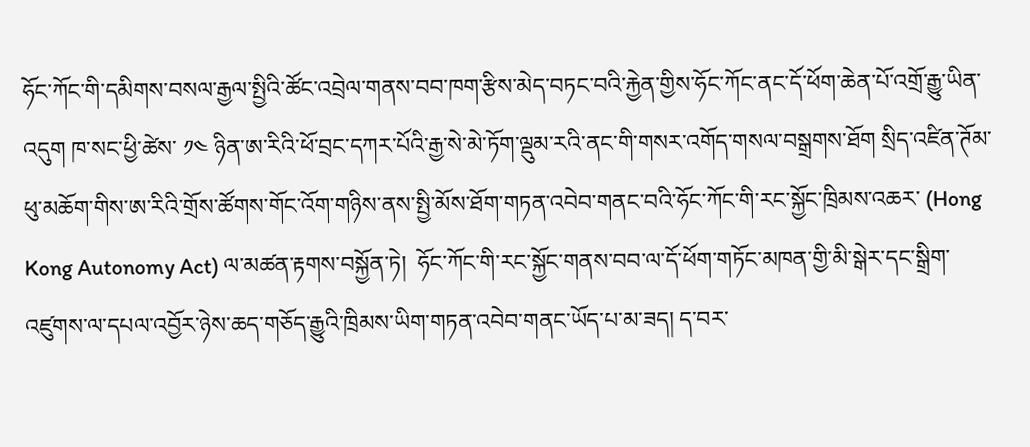ཧོང་ཀོང་གི་དམིགས་བསལ་རྒྱལ་སྤྱིའི་ཚོང་འབྲེལ་གནས་བབ་ཁག་རྩིས་མེད་བཏང་བའི་རྐྱེན་གྱིས་ཧོང་ཀོང་ནང་དོ་ཕོག་ཆེན་པོ་འགྲོ་རྒྱུ་ཡིན་འདུག ཁ་སང་ཕྱི་ཚེས་ ༡༤ ཉིན་ཨ་རིའི་ཕོ་བྲང་དཀར་པོའི་རྒྱ་སེ་མེ་ཏོག་ལྡུམ་རའི་ནང་གི་གསར་འགོད་གསལ་བསྒྲགས་ཐོག སྲིད་འཛིན་ཊོམ་ཕུ་མཆོག་གིས་ཨ་རིའི་གྲོས་ཚོགས་གོང་འོག་གཉིས་ནས་སྤྱི་མོས་ཐོག་གཏན་འབེབ་གནང་བའི་ཧོང་ཀོང་གི་རང་སྐྱོང་ཁྲིམས་འཆར་ (Hong Kong Autonomy Act) ལ་མཚན་རྟགས་བསྐྱོན་ཏེ།  ཧོང་ཀོང་གི་རང་སྐྱོང་གནས་བབ་ལ་དོ་ཕོག་གཏོང་མཁན་གྱི་མི་སྒེར་དང་སྒྲིག་འཛུགས་ལ་དཔལ་འབྱོར་ཉེས་ཆད་གཅོད་རྒྱུའི་ཁྲིམས་ཡིག་གཏན་འབེབ་གནང་ཡོད་པ་མ་ཟད། ད་བར་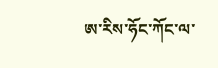ཨ་རིས་ཧོང་ཀོང་ལ་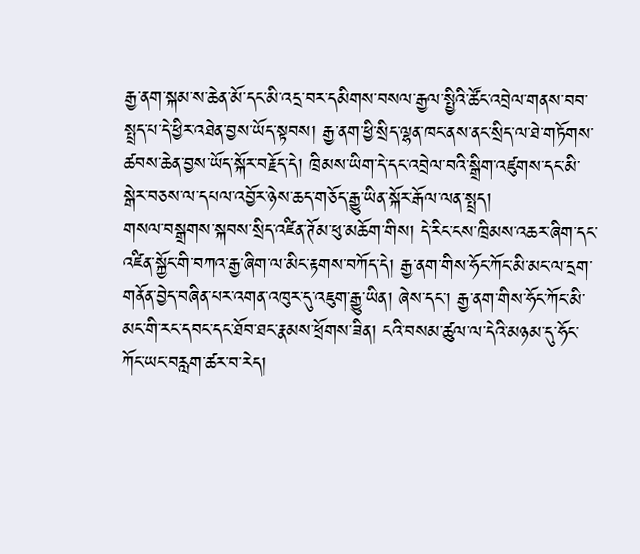རྒྱ་ནག་སྐམ་ས་ཆེན་མོ་དང་མི་འདྲ་བར་དམིགས་བསལ་རྒྱལ་སྤྱིའི་ཚོང་འབྲེལ་གནས་བབ་སྤྲད་པ་དེ་ཕྱིར་འཐེན་བྱས་ཡོད་སྟབས། རྒྱ་ནག་ཕྱི་སྲིད་ལྷན་ཁང་ནས་ནང་སྲིད་ལ་ཐེ་གཏོགས་ཚབས་ཆེན་བྱས་ཡོད་སྐོར་བརྗོད་དེ། ཁྲིམས་ཡིག་དེ་དང་འབྲེལ་བའི་སྒྲིག་འཛུགས་དང་མི་སྒེར་བཅས་ལ་དཔལ་འབྱོར་ཉེས་ཆད་གཅོད་རྒྱུ་ཡིན་སྐོར་རྒོལ་ལན་སྤྲད།
གསལ་བསྒྲགས་སྐབས་སྲིད་འཛིན་ཊོམ་ཕུ་མཆོག་གིས། དེ་རིང་ངས་ཁྲིམས་འཆར་ཞིག་དང་འཛིན་སྐྱོང་གི་བཀའ་རྒྱ་ཞིག་ལ་མིང་རྟགས་བཀོད་དེ། རྒྱ་ནག་གིས་ཧོང་ཀོང་མི་མང་ལ་དྲག་གནོན་བྱེད་བཞིན་པར་འགན་འཁུར་དུ་འཇུག་རྒྱུ་ཡིན། ཞེས་དང་། རྒྱ་ནག་གིས་ཧོང་ཀོང་མི་མང་གི་རང་དབང་དང་ཐོབ་ཐང་རྣམས་ཕྲོགས་ཟིན། ངའི་བསམ་ཚུལ་ལ་དེའི་མཉམ་དུ་ཧོང་ཀོང་ཡང་བརླག་ཚར་བ་རེད།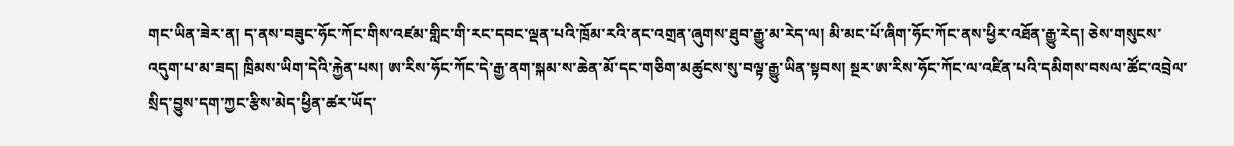གང་ཡིན་ཟེར་ན། ད་ནས་བཟུང་ཧོང་ཀོང་གིས་འཛམ་གླིང་གི་རང་དབང་ལྡན་པའི་ཁྲོམ་རའི་ནང་འགྲན་ཞུགས་ཐུབ་རྒྱུ་མ་རེད་ལ། མི་མང་པོ་ཞིག་ཧོང་ཀོང་ནས་ཕྱིར་འཐོན་རྒྱུ་རེད། ཅེས་གསུངས་འདུག་པ་མ་ཟད། ཁྲིམས་ཡིག་དེའི་རྐྱེན་པས། ཨ་རིས་ཧོང་ཀོང་དེ་རྒྱ་ནག་སྐམ་ས་ཆེན་མོ་དང་གཅིག་མཚུངས་སུ་བལྟ་རྒྱུ་ཡིན་སྟབས། སྔར་ཨ་རིས་ཧོང་ཀོང་ལ་འཛིན་པའི་དམིགས་བསལ་ཚོང་འབྲེལ་སྲིད་བྱུས་དག་ཀྱང་རྩིས་མེད་ཕྱིན་ཚར་ཡོད་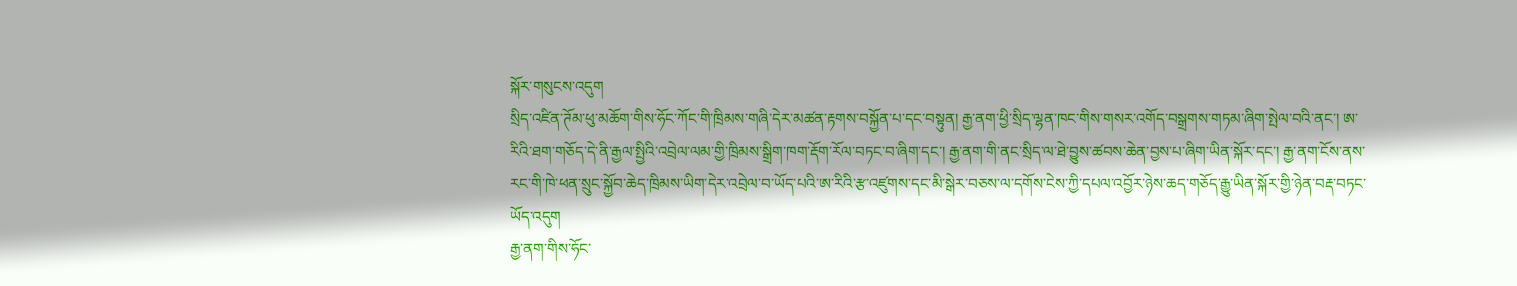སྐོར་གསུངས་འདུག
སྲིད་འཛིན་ཊོམ་ཕུ་མཆོག་གིས་ཧོང་ཀོང་གི་ཁྲིམས་གཞི་དེར་མཚན་རྟགས་བསྐྱོན་པ་དང་བསྟུན། རྒྱ་ནག་ཕྱི་སྲིད་ལྷན་ཁང་གིས་གསར་འགོད་བསྒྲགས་གཏམ་ཞིག་སྤེལ་བའི་ནང་། ཨ་རིའི་ཐག་གཅོད་དེ་ནི་རྒྱལ་སྤྱིའི་འབྲེལ་ལམ་གྱི་ཁྲིམས་སྒྲིག་ཁག་རྡོག་རོལ་བཏང་བ་ཞིག་དང་། རྒྱ་ནག་གི་ནང་སྲིད་ལ་ཐེ་བྱུས་ཚབས་ཆེན་བྱས་པ་ཞིག་ཡིན་སྐོར་དང་། རྒྱ་ནག་ངོས་ནས་རང་གི་ཁེ་ཕན་སྲུང་སྐྱོབ་ཆེད་ཁྲིམས་ཡིག་དེར་འབྲེལ་བ་ཡོད་པའི་ཨ་རིའི་རྩ་འཛུགས་དང་མི་སྒེར་བཅས་ལ་དགོས་ངེས་ཀྱི་དཔལ་འབྱོར་ཉེས་ཆད་གཅོད་རྒྱུ་ཡིན་སྐོར་གྱི་ཉེན་བརྡ་བཏང་ཡོད་འདུག
རྒྱ་ནག་གིས་ཧོང་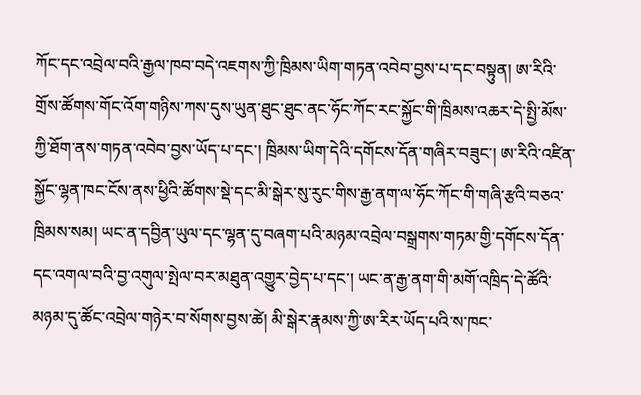ཀོང་དང་འབྲེལ་བའི་རྒྱལ་ཁབ་བདེ་འཇགས་ཀྱི་ཁྲིམས་ཡིག་གཏན་འབེབ་བྱས་པ་དང་བསྟུན། ཨ་རིའི་གྲོས་ཚོགས་གོང་འོག་གཉིས་ཀས་དུས་ཡུན་ཐུང་ཐུང་ནང་ཧོང་ཀོང་རང་སྐྱོང་གི་ཁྲིམས་འཆར་དེ་སྤྱི་མོས་ཀྱི་ཐོག་ནས་གཏན་འབེབ་བྱས་ཡོད་པ་དང་། ཁྲིམས་ཡིག་དེའི་དགོངས་དོན་གཞིར་བཟུང་། ཨ་རིའི་འཛིན་སྐྱོང་ལྷན་ཁང་ངོས་ནས་ཕྱིའི་ཚོགས་སྡེ་དང་མི་སྒེར་སུ་རུང་གིས་རྒྱ་ནག་ལ་ཧོང་ཀོང་གི་གཞི་རྩའི་བཅའ་ཁྲིམས་སམ། ཡང་ན་དབྱིན་ཡུལ་དང་ལྷན་དུ་བཞག་པའི་མཉམ་འབྲེལ་བསྒྲགས་གཏམ་གྱི་དགོངས་དོན་དང་འགལ་བའི་བྱ་འགུལ་སྤེལ་བར་མཐུན་འགྱུར་བྱེད་པ་དང་། ཡང་ན་རྒྱ་ནག་གི་མགོ་འཁྲིད་དེ་ཚོའི་མཉམ་དུ་ཚོང་འབྲེལ་གཉེར་བ་སོགས་བྱས་ཚེ། མི་སྒེར་རྣམས་ཀྱི་ཨ་རིར་ཡོད་པའི་ས་ཁང་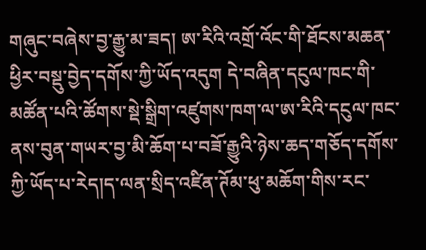གཞུང་བཞེས་བྱ་རྒྱུ་མ་ཟད། ཨ་རིའི་འགྲོ་འོང་གི་ཐོངས་མཆན་ཕྱིར་བསྡུ་བྱེད་དགོས་ཀྱི་ཡོད་འདུག དེ་བཞིན་དངུལ་ཁང་གི་མཚོན་པའི་ཚོགས་སྡེ་སྒྲིག་འཛུགས་ཁག་ལ་ཨ་རིའི་དངུལ་ཁང་ནས་བུན་གཡར་བྱ་མི་ཆོག་པ་བཟོ་རྒྱུའི་ཉེས་ཆད་གཅོད་དགོས་ཀྱི་ཡོད་པ་རེད།ད་ལན་སྲིད་འཛིན་ཊོམ་ཕུ་མཆོག་གིས་རང་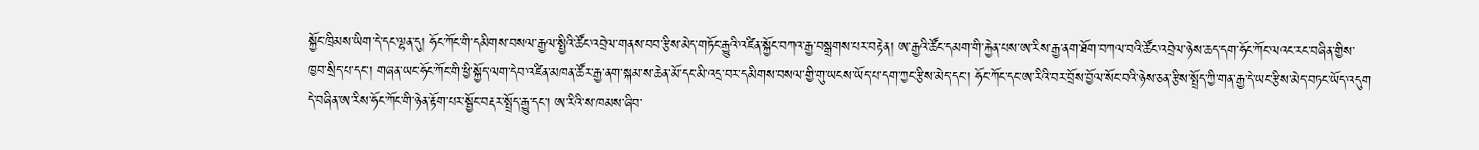སྐྱོང་ཁྲིམས་ཡིག་དེ་དང་ལྷན་དུ། ཧོང་ཀོང་གི་དམིགས་བསལ་རྒྱལ་སྤྱིའི་ཚོང་འབྲེལ་གནས་བབ་རྩིས་མེད་གཏོང་རྒྱུའི་འཛིན་སྐྱོང་བཀའ་རྒྱ་བསྒྲགས་པར་བརྟེན། ཨ་རྒྱའི་ཚོང་དམག་གི་རྐྱེན་པས་ཨ་རིས་རྒྱ་ནག་ཐོག་བཀལ་བའི་ཚོང་འབྲེལ་ཉེས་ཆད་དག་ཧོང་ཀོང་ལའང་རང་བཞིན་གྱིས་ཁྱབ་སྲིད་པ་དང་། གཞན་ཡང་ཧོང་ཀོང་གི་ཕྱི་སྐྱོད་ལག་དེབ་འཛིན་མཁན་ཚོར་རྒྱ་ནག་སྐམ་ས་ཆེན་མོ་དང་མི་འདྲ་བར་དམིགས་བསལ་གྱི་གུ་ཡངས་ཡོད་པ་དག་ཀྱང་རྩིས་མེད་དང་། ཧོང་ཀོང་དང་ཨ་རིའི་བར་བྲོས་བྱོལ་སོང་བའི་ཉེས་ཅན་རྩིས་སྤྲོད་ཀྱི་གན་རྒྱ་དེ་ཡང་རྩིས་མེད་བཏང་ཡོད་འདུག དེ་བཞིན་ཨ་རིས་ཧོང་ཀོང་གི་ཉེན་རྟོག་པར་སྦྱོང་བརྡར་སྤྲོད་རྒྱུ་དང་། ཨ་རིའི་ས་ཁམས་ཞིབ་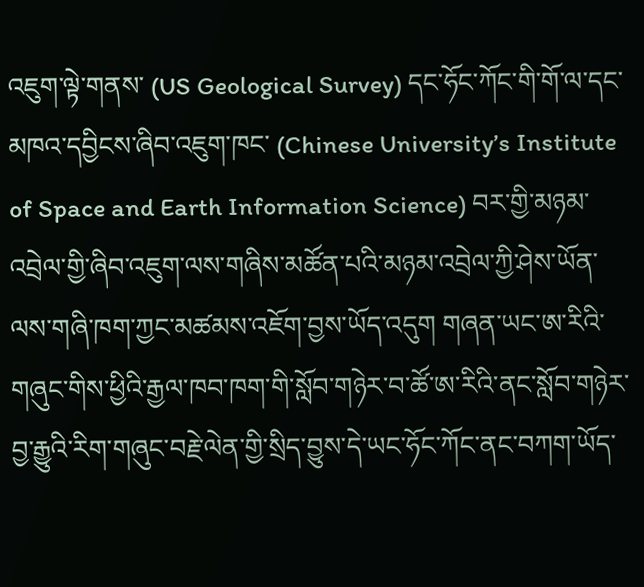འཇུག་ལྟེ་གནས་ (US Geological Survey) དང་ཧོང་ཀོང་གི་གོ་ལ་དང་མཁའ་དབྱིངས་ཞིབ་འཇུག་ཁང་ (Chinese University’s Institute of Space and Earth Information Science) བར་གྱི་མཉམ་འབྲེལ་གྱི་ཞིབ་འཇུག་ལས་གཞིས་མཚོན་པའི་མཉམ་འབྲེལ་ཀྱི་ཤེས་ཡོན་ལས་གཞི་ཁག་ཀྱང་མཚམས་འཇོག་བྱས་ཡོད་འདུག གཞན་ཡང་ཨ་རིའི་གཞུང་གིས་ཕྱིའི་རྒྱལ་ཁབ་ཁག་གི་སློབ་གཉེར་བ་ཚོ་ཨ་རིའི་ནང་སློབ་གཉེར་བྱ་རྒྱུའི་རིག་གཞུང་བརྗེ་ལེན་གྱི་སྲིད་བྱུས་དེ་ཡང་ཧོང་ཀོང་ནང་བཀག་ཡོད་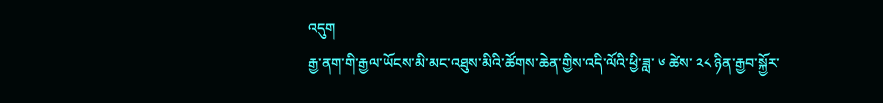འདུག
རྒྱ་ནག་གི་རྒྱལ་ཡོངས་མི་མང་འཐུས་མིའི་ཚོགས་ཆེན་གྱིས་འདི་ལོའི་ཕྱི་ཟླ་ ༦ ཚེས་ ༢༨ ཉིན་རྒྱབ་སྐྱོར་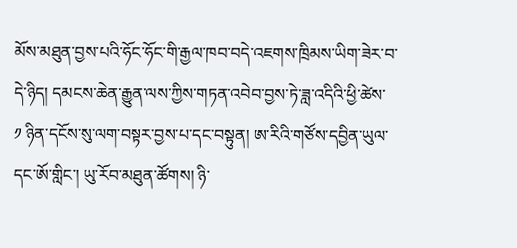མོས་མཐུན་བྱས་པའི་ཧོང་ཧོང་གི་རྒྱལ་ཁབ་བདེ་འཇགས་ཁྲིམས་ཡིག་ཟེར་བ་དེ་ཉིད། དམངས་ཆེན་རྒྱུན་ལས་ཀྱིས་གཏན་འབེབ་བྱས་ཏེ་ཟླ་འདིའི་ཕྱི་ཚེས་ ༡ ཉིན་དངོས་སུ་ལག་བསྟར་བྱས་པ་དང་བསྟུན། ཨ་རིའི་གཙོས་དབྱིན་ཡུལ་དང་ཨོ་གླིང་། ཡུ་རོབ་མཐུན་ཚོགས། ཉི་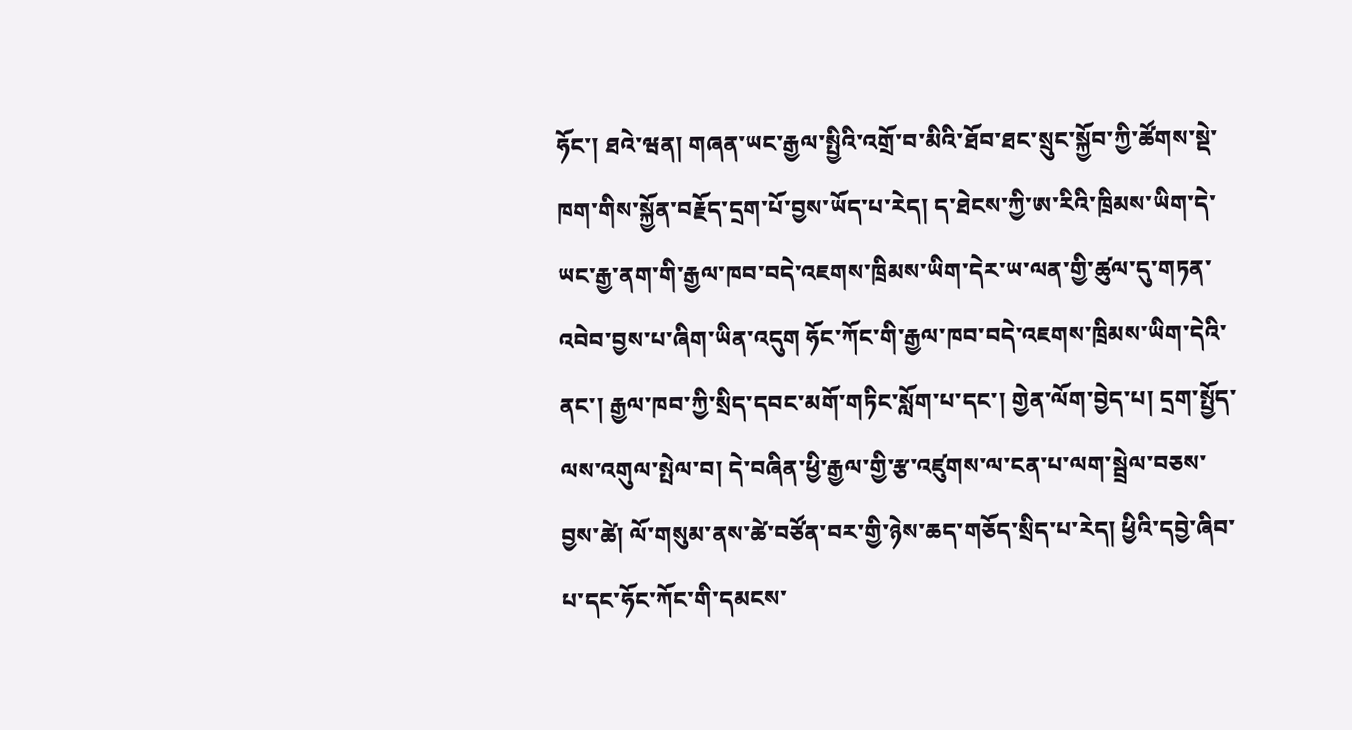ཧོང་། ཐའེ་ཝན། གཞན་ཡང་རྒྱལ་སྤྱིའི་འགྲོ་བ་མིའི་ཐོབ་ཐང་སྲུང་སྐྱོབ་ཀྱི་ཚོགས་སྡེ་ཁག་གིས་སྐྱོན་བརྗོད་དྲག་པོ་བྱས་ཡོད་པ་རེད། ད་ཐེངས་ཀྱི་ཨ་རིའི་ཁྲིམས་ཡིག་དེ་ཡང་རྒྱ་ནག་གི་རྒྱལ་ཁབ་བདེ་འཇགས་ཁྲིམས་ཡིག་དེར་ཡ་ལན་གྱི་ཚུལ་དུ་གཏན་འབེབ་བྱས་པ་ཞིག་ཡིན་འདུག ཧོང་ཀོང་གི་རྒྱལ་ཁབ་བདེ་འཇགས་ཁྲིམས་ཡིག་དེའི་ནང་། རྒྱལ་ཁབ་ཀྱི་སྲིད་དབང་མགོ་གཏིང་སློག་པ་དང་། གྱེན་ལོག་བྱེད་པ། དྲག་སྤྱོད་ལས་འགུལ་སྤེལ་བ། དེ་བཞིན་ཕྱི་རྒྱལ་གྱི་རྩ་འཛུགས་ལ་ངན་པ་ལག་སྦྲེལ་བཅས་བྱས་ཚེ། ལོ་གསུམ་ནས་ཚེ་བཙོན་བར་གྱི་ཉེས་ཆད་གཅོད་སྲིད་པ་རེད། ཕྱིའི་དབྱེ་ཞིབ་པ་དང་ཧོང་ཀོང་གི་དམངས་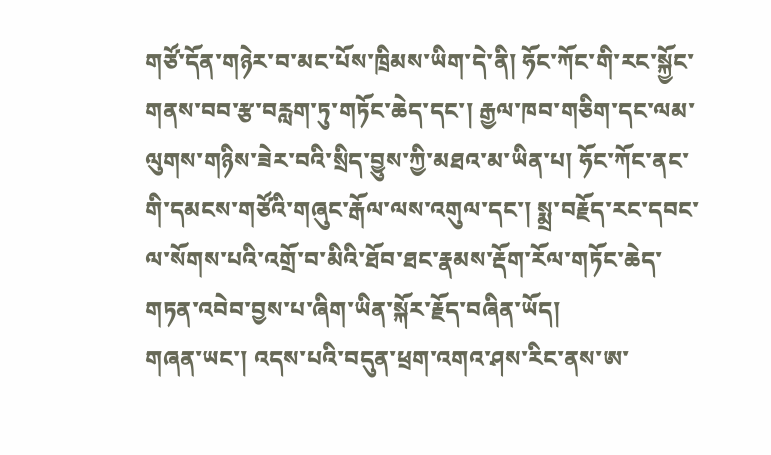གཙོ་དོན་གཉེར་བ་མང་པོས་ཁྲིམས་ཡིག་དེ་ནི། ཧོང་ཀོང་གི་རང་སྐྱོང་གནས་བབ་རྩ་བརླག་ཏུ་གཏོང་ཆེད་དང་། རྒྱལ་ཁབ་གཅིག་དང་ལམ་ལུགས་གཉིས་ཟེར་བའི་སྲིད་བྱུས་ཀྱི་མཐའ་མ་ཡིན་པ། ཧོང་ཀོང་ནང་གི་དམངས་གཙོའི་གཞུང་རྒོལ་ལས་འགུལ་དང་། སྨྲ་བརྗོད་རང་དབང་ལ་སོགས་པའི་འགྲོ་བ་མིའི་ཐོབ་ཐང་རྣམས་རྡོག་རོལ་གཏོང་ཆེད་གཏན་འབེབ་བྱས་པ་ཞིག་ཡིན་སྐོར་རྗོད་བཞིན་ཡོད།
གཞན་ཡང་། འདས་པའི་བདུན་ཕྲག་འགའ་ཤས་རིང་ནས་ཨ་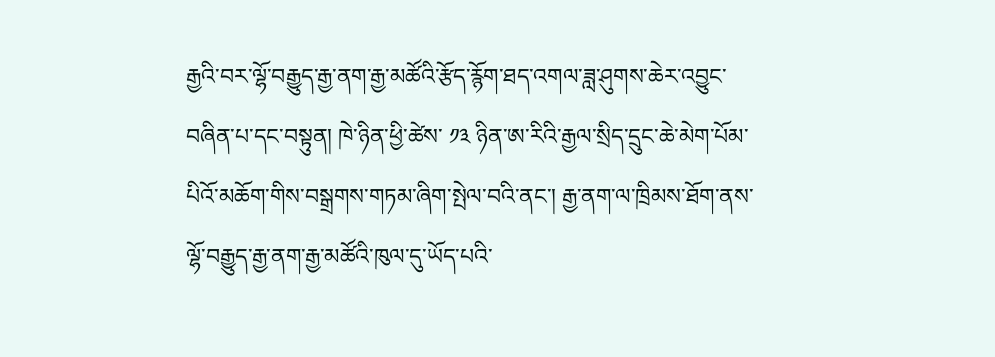རྒྱའི་བར་ལྷོ་བརྒྱུད་རྒྱ་ནག་རྒྱ་མཚོའི་རྩོད་རྙོག་ཐད་འགལ་ཟླ་ཤུགས་ཆེར་འབྱུང་བཞིན་པ་དང་བསྟུན། ཁེ་ཉིན་ཕྱི་ཚེས་ ༡༣ ཉིན་ཨ་རིའི་རྒྱལ་སྲིད་དྲུང་ཆེ་མེག་པོམ་པིའོ་མཆོག་གིས་བསྒྲགས་གཏམ་ཞིག་སྤེལ་བའི་ནང་། རྒྱ་ནག་ལ་ཁྲིམས་ཐོག་ནས་ལྷོ་བརྒྱུད་རྒྱ་ནག་རྒྱ་མཚོའི་ཁུལ་དུ་ཡོད་པའི་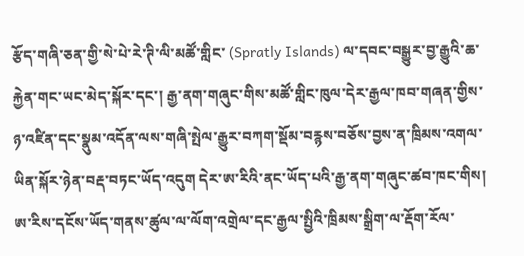རྩོད་གཞི་ཅན་གྱི་སེ་པེ་རེ་ཊི་ལི་མཚོ་གླིང་ (Spratly Islands) ལ་དབང་བསྒྱུར་བྱ་རྒྱུའི་ཆ་རྐྱེན་གང་ཡང་མེད་སྐོར་དང་། རྒྱ་ནག་གཞུང་གིས་མཚོ་གླིང་ཁུལ་དེར་རྒྱལ་ཁབ་གཞན་གྱིས་ཉ་འཛིན་དང་སྣུམ་འདོན་ལས་གཞི་སྤེལ་རྒྱུར་བཀག་སྡོམ་བརྙས་བཅོས་བྱས་ན་ཁྲིམས་འགལ་ཡིན་སྐོར་ཉེན་བརྡ་བཏང་ཡོད་འདུག དེར་ཨ་རིའི་ནང་ཡོད་པའི་རྒྱ་ནག་གཞུང་ཚབ་ཁང་གིས། ཨ་རིས་དངོས་ཡོད་གནས་ཚུལ་ལ་ལོག་འགྲེལ་དང་རྒྱལ་སྤྱིའི་ཁྲིམས་སྒྲིག་ལ་རྡོག་རོལ་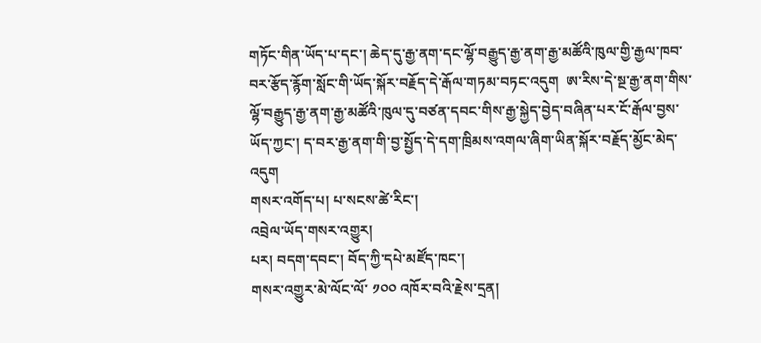གཏོང་གིན་ཡོད་པ་དང་། ཆེད་དུ་རྒྱ་ནག་དང་ལྷོ་བརྒྱུད་རྒྱ་ནག་རྒྱ་མཚོའི་ཁུལ་གྱི་རྒྱལ་ཁབ་བར་རྩོད་རྙོག་སློང་གི་ཡོད་སྐོར་བརྗོད་དེ་རྒོལ་གཏམ་བཏང་འདུག  ཨ་རིས་དེ་སྔ་རྒྱ་ནག་གིས་ལྷོ་བརྒྱུད་རྒྱ་ནག་རྒྱ་མཚོའི་ཁུལ་དུ་བཙན་དབང་གིས་རྒྱ་སྐྱེད་བྱེད་བཞིན་པར་ངོ་རྒོལ་བྱས་ཡོད་ཀྱང་། ད་བར་རྒྱ་ནག་གི་བྱ་སྤྱོད་དེ་དག་ཁྲིམས་འགལ་ཞིག་ཡིན་སྐོར་བརྗོད་མྱོང་མེད་འདུག
གསར་འགོད་པ། པ་སངས་ཚེ་རིང་།
འབྲེལ་ཡོད་གསར་འགྱུར།
པར། བདག་དབང་། བོད་ཀྱི་དཔེ་མཛོད་ཁང་།
གསར་འགྱུར་མེ་ལོང་ལོ་ ༡༠༠ འཁོར་བའི་རྗེས་དྲན།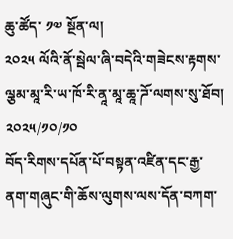ཆུ་ཚོད་ ༡༧ སྔོན་ལ།
༢༠༢༥ ལོའི་ནོ་སྦེལ་ཞི་བདེའི་གཟེངས་རྟགས་ལྕམ་མཱ་རི་ཡ་ཁོ་རི་ནཱ་མཱ་ཆཱ་ཌོ་ལགས་སུ་ཐོབ།
༢༠༢༥/༡༠/༡༠
བོད་རིགས་དཔོན་པོ་བསྟན་འཛིན་དང་རྒྱ་ནག་གཞུང་གི་ཆོས་ལུགས་ལས་དོན་བཀག་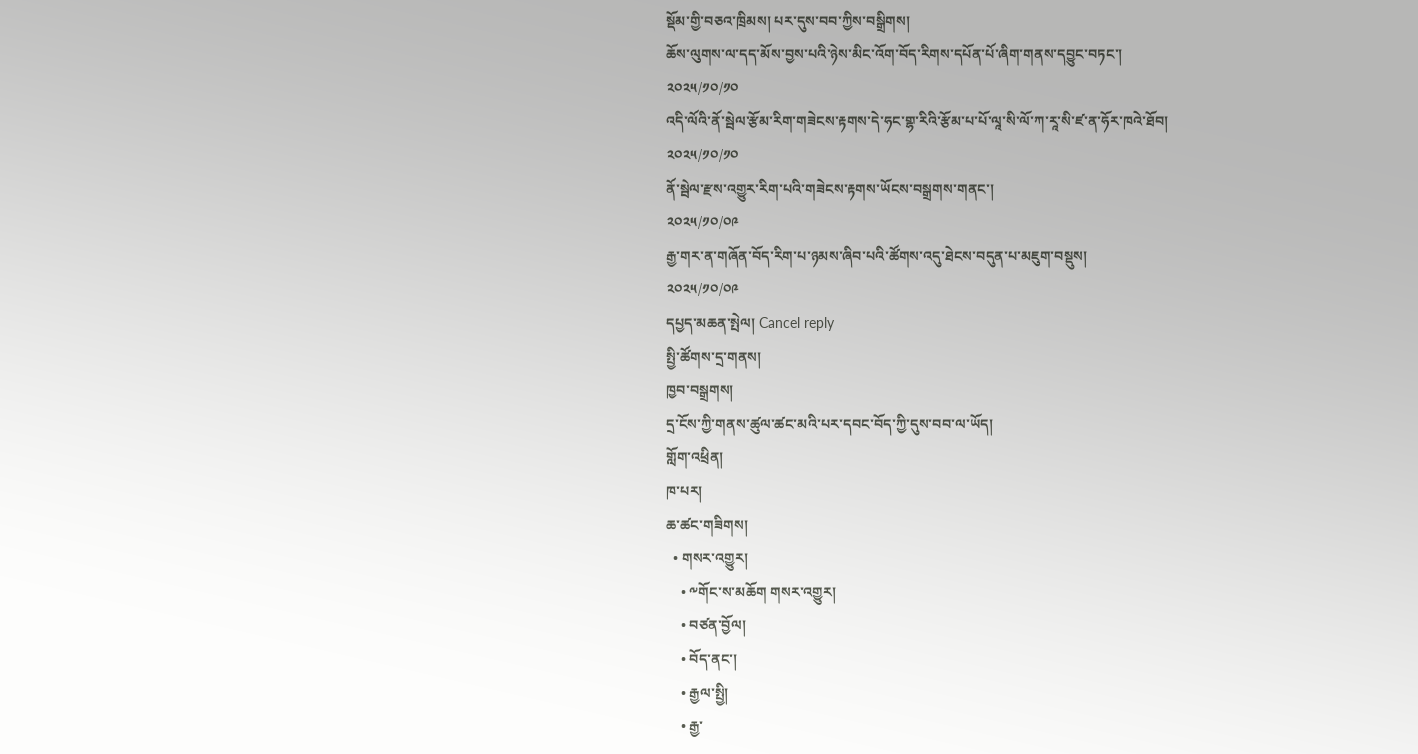སྡོམ་གྱི་བཅའ་ཁྲིམས། པར་དུས་བབ་ཀྱིས་བསྒྲིགས།
ཆོས་ལུགས་ལ་དད་མོས་བྱས་པའི་ཉེས་མིང་འོག་བོད་རིགས་དཔོན་པོ་ཞིག་གནས་དབྱུང་བཏང་།
༢༠༢༥/༡༠/༡༠
འདི་ལོའི་ནོ་སྦེལ་རྩོམ་རིག་གཟེངས་རྟགས་དེ་ཧང་གྷ་རིའི་རྩོམ་པ་པོ་ལཱ་སི་ལོ་ཀ་རཱ་སི་ཛ་ན་ཧོར་ཁའེ་ཐོབ།
༢༠༢༥/༡༠/༡༠
ནོ་སྦེལ་རྫས་འགྱུར་རིག་པའི་གཟེངས་རྟགས་ཡོངས་བསྒྲགས་གནང་།
༢༠༢༥/༡༠/༠༩
རྒྱ་གར་ན་གཞོན་བོད་རིག་པ་ཉམས་ཞིབ་པའི་ཚོགས་འདུ་ཐེངས་བདུན་པ་མཇུག་བསྡུས།
༢༠༢༥/༡༠/༠༩
དཔྱད་མཆན་སྤེལ། Cancel reply
སྤྱི་ཚོགས་དྲ་གནས།
ཁྱབ་བསྒྲགས།
དྲ་ངོས་ཀྱི་གནས་ཚུལ་ཚང་མའི་པར་དབང་བོད་ཀྱི་དུས་བབ་ལ་ཡོད།
གློག་འཕྲིན།
ཁ་པར།
ཆ་ཚང་གཟིགས།
  • གསར་འགྱུར།
    • ༸གོང་ས་མཆོག གསར་འགྱུར།
    • བཙན་བྱོལ།
    • བོད་ནང་།
    • རྒྱལ་སྤྱི།
    • རྒྱ་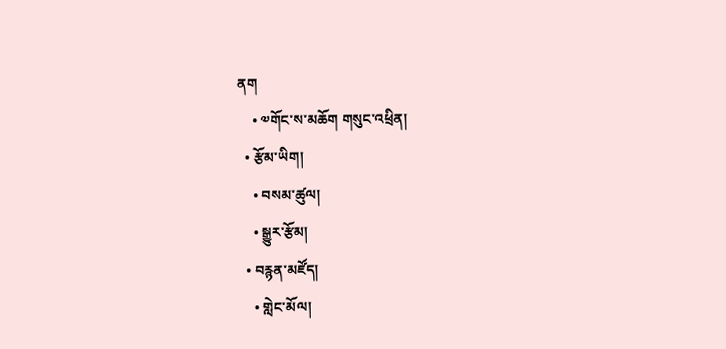ནག
    • ༧གོང་ས་མཆོག གསུང་འཕྲིན།
  • རྩོམ་ཡིག།
    • བསམ་ཚུལ།
    • སྒྱུར་རྩོམ།
  • བརྙན་མཛོད།
    • གླེང་མོལ།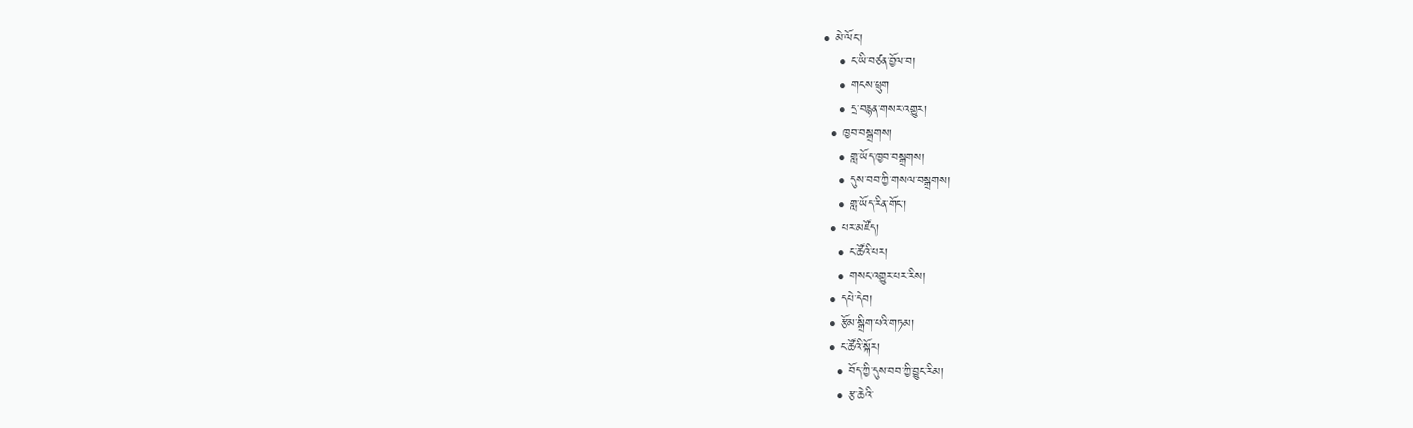• མེ་ལོང་།
    • ང་ཡི་བཙན་བྱོལ་བ།
    • གངས་ཕྲུག
    • དྲ་བརྙན་གསར་འགྱུར།
  • ཁྱབ་བསྒྲགས།
    • གླ་ཡོད་ཁྱབ་བསྒྲགས།
    • དུས་བབ་ཀྱི་གསལ་བསྒྲགས།
    • གླ་ཡོད་རིན་གོང་།
  • པར་མཛོད།
    • ང་ཚོའི་པར།
    • གསང་འགྱུར་པར་རིས།
  • དཔེ་དེབ།
  • རྩོམ་སྒྲིག་པའི་གཏམ།
  • ང་ཚོའི་སྐོར།
    • བོད་ཀྱི་དུས་བབ་ཀྱི་བྱུང་རིམ།
    • རྩ་ཆེའི་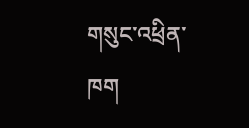གསུང་འཕྲིན་ཁག